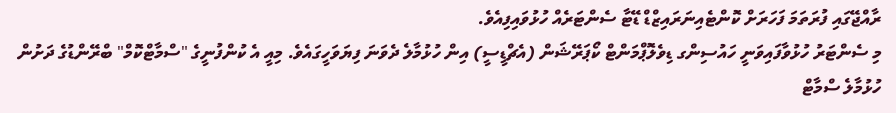ރާއްޖޭގައި ފުރަތަމަ ފަހަރަށް ކޮންޓެއިނަރައިޒްޑް ޑޭޓާ ސެންޓަރެއް ހުޅުވައިފިއެވެ.
މި ސެންޓަރު ހުޅުވާފައިވަނީ ހައުސިންގ ޑިވެލޮޕްމަންޓް ކޯޕަރޭޝަން (އެޗްޑީސީ) އިން ހުޅުމާލެ ދެވަނަ ފިޔަވަހީގައެވެ. މިއީ އެ ކުންފުނީގެ "ސްމާޓްކޮމް" ބްރޭންޑުގެ ދަށުން ހުޅުމާލެ ސްމާޓް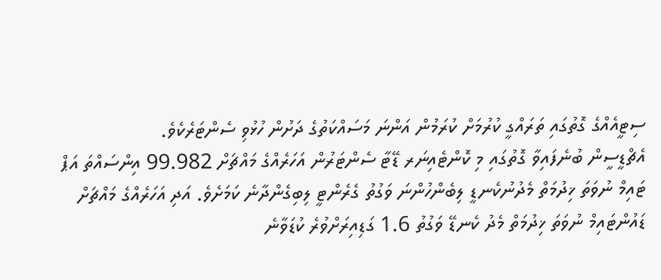ސިޓީއެއްގެ ގޮތުގައި ތަރައްގީ ކުރުމަށް ކުރަމުން އަންނަ މަސައްކަތުގެ ދަށުން ހުޅުވި ސެންޓަރެކެވެ.
އެޗްޑީސީން ބުނެފައިވާ ގޮތުގައި މި ކޮންޓެއިނަރ ޑޭޓާ ސެންޓަރުން އަހަރެއްގެ މައްޗަށް 99.982 އިންސައްތަ އަޕް ޓައިމް ނުވަތަ ޚިދުމަތް މެދުނުކެނޑީ ލިބެންހުންނަ ވަގުތު ގެރެންޓީ ލިބިގެންދާނެ ކަމަށެވެ. އަދި އަހަރެއްގެ މައްޗަށް ޑައުންޓައިމް ނުވަތަ ޚިދުމަތް މެދު ކެނޑޭ ވަގުތު 1.6 ގަޑިއިރަށްވުރެ ކުޑަވާނެ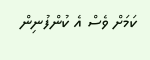ކަމަށް ވެސް އެ ކުންފުނިން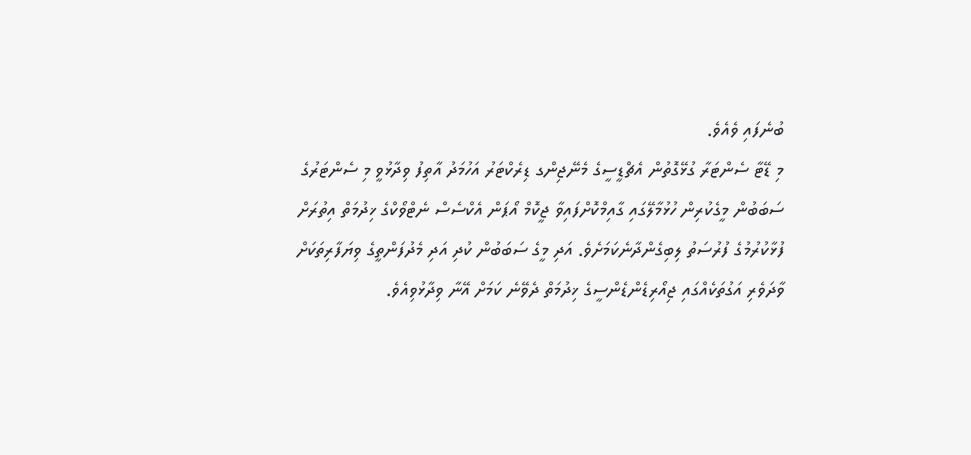ބުނެފައި ވެއެވެ.
މި ޑޭޓާ ސެންޓަރާ ގުޅޭގޮތުން އެޗްޑީސީގެ މެނޭޖިންގ ޑިރެކްޓަރު އަހުމަދު އާތިފު ވިދާޅުވީ މި ސެންޓަރުގެ ސަބަބުން މީގެކުރިން ހުޅުމާލޭގައި ގާއިމްކޮށްފައިވާ ޖީކޮމް އޯޕަން އެކްސެސް ނެޓްވޯކްގެ ޚިދުމަތް އިތުރަށް ފުޅާކުރުމުގެ ފުރުސަތު ލިބިގެންދާނެކަމަށެވެ. އަދި މީގެ ސަބަބުން ކުދި އަދި މެދުފަންތީގެ ވިޔަފާރިތަކަށް ވާދަވެރި އަގުތަކެއްގައި ޖިއޯރިޑެންޑެންސީގެ ޚިދުމަތް ދެވޭނެ ކަމަށް އޭނާ ވިދާޅުވިއެވެ.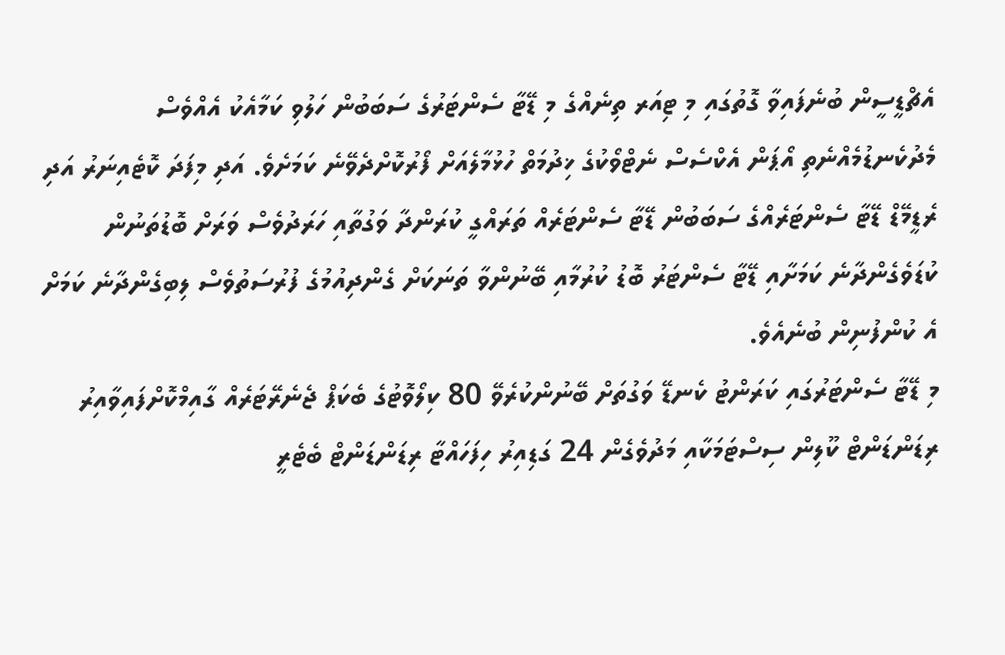އެޗްޑީސީން ބުނެފައިވާ ގޮތުގައި މި ޓިއަރ ތިނެއްގެ މި ޑޭޓާ ސެންޓަރުގެ ސަބަބުން ހަލުވި ކަމާއެކު އެއްވެސް މެދުކެނޑުމެއްނެތި އޯޕަން އެކްސެސް ނެޓްވޯކުގެ ޚިދުމަތް ހުޅުމާލެއަށް ފޯރުކޮށްދެވޭނެ ކަމަށެވެ. އަދި މިފަދަ ކޮޓެއިނަރު އަދި ރެޑީމޭޑް ޑޭޓާ ސެންޓަރެއްގެ ސަބަބުން ޑޭޓާ ސެންޓަރެއް ތަރައްގީ ކުރަންދާ ވަގުތާއި ހަރަދުވެސް ވަރަށް ބޮޑުތަނުން ކުޑަވެގެންދާނެ ކަމަށާއި ޑޭޓާ ސެންޓަރު ބޮޑު ކުރުމާއި ބޭނުންވާ ތަނަކަށް ގެންދިއުމުގެ ފުރުސަތުވެސް ލިބިގެންދާނެ ކަމަށް އެ ކުންފުނިން ބުނެއެވެ.
މި ޑޭޓާ ސެންޓަރުގައި ކަރަންޓު ކެނޑޭ ވަގުތަށް ބޭނުންކުރެވޭ 80 ކިލޯވޮޓުގެ ބެކަޕް ޖެނެރޭޓަރެއް ގާއިމްކޮށްފައިވާއިރު ރިޑަންޑަންޓް ކޫލިން ސިސްޓަމަކާއި މަދުވެގެން 24 ގަޑިއިރު ހިފަހައްޓާ ރިޑަންޑަންޓް ބެޓެރީ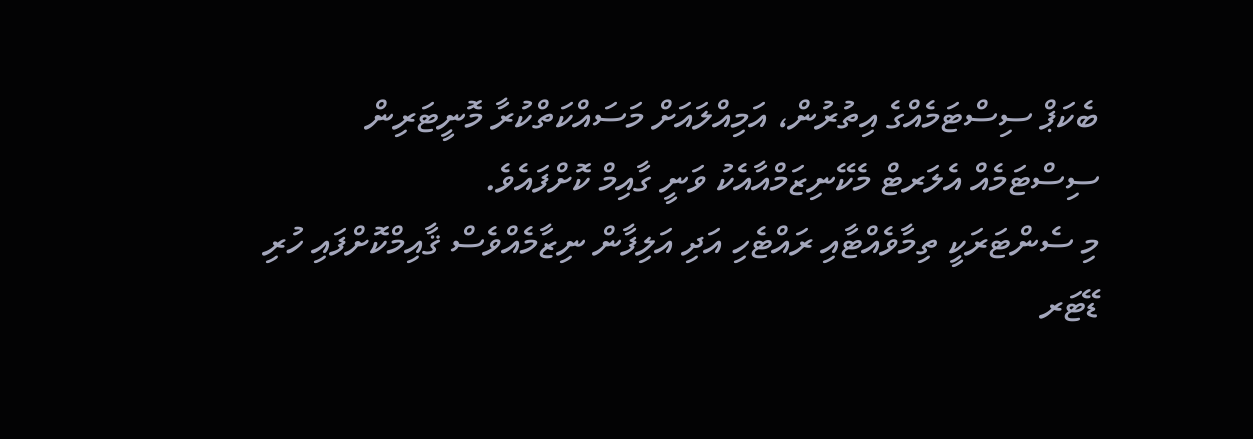ބެކަޕް ސިސްޓަމެއްގެ އިތުރުން، އަމިއްލައަށް މަސައްކަތްކުރާ މޮނީޓަރިން ސިސްޓަމެއް އެލަރޓް މެކޭނިޒަމްއާއެކު ވަނީ ގާއިމް ކޮށްފައެވެ.
މި ސެންޓަރަކީ ތިމާވެއްޓާއި ރައްޓެހި އަދި އަލިފާން ނިޒާމެއްވެސް ޤާއިމްކޮށްފައި ހުރި ޑޭޓަރ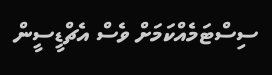ސިސްޓަމެއްކަމަށް ވެސް އެޗްޑީސީން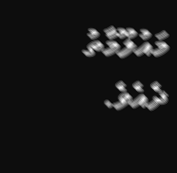މައުލޫމާތު ދެއެވެ.